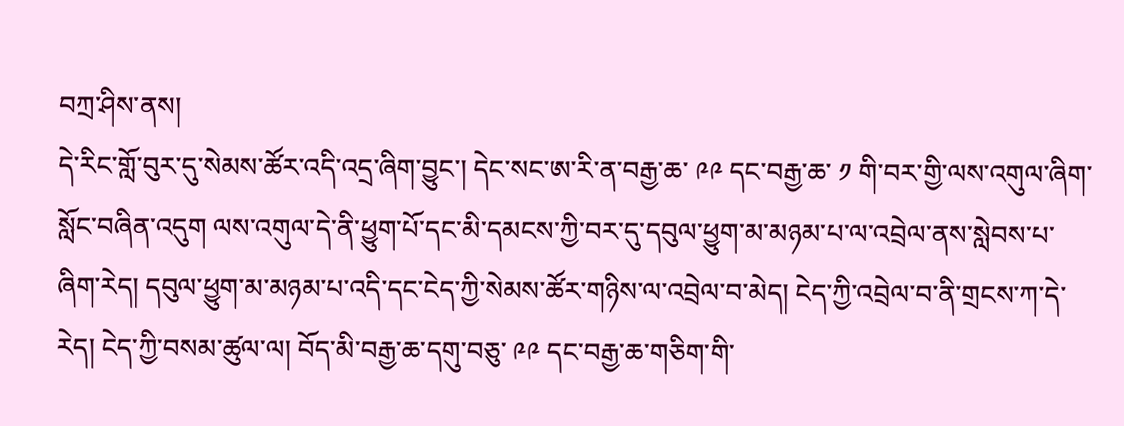བཀྲ་ཤིས་ནས།
དེ་རིང་གློ་བུར་དུ་སེམས་ཚོར་འདི་འདྲ་ཞིག་བྱུང་། དེང་སང་ཨ་རི་ན་བརྒྱ་ཆ་ ༩༩ དང་བརྒྱ་ཆ་ ༡ གི་བར་གྱི་ལས་འགུལ་ཞིག་སློང་བཞིན་འདུག ལས་འགུལ་དེ་ནི་ཕྱུག་པོ་དང་མི་དམངས་ཀྱི་བར་དུ་དབུལ་ཕྱུག་མ་མཉམ་པ་ལ་འབྲེལ་ནས་སླེབས་པ་ཞིག་རེད། དབུལ་ཕྱུག་མ་མཉམ་པ་འདི་དང་ངེད་ཀྱི་སེམས་ཚོར་གཉིས་ལ་འབྲེལ་བ་མེད། ངེད་ཀྱི་འབྲེལ་བ་ནི་གྲངས་ཀ་དེ་རེད། ངེད་ཀྱི་བསམ་ཚུལ་ལ། བོད་མི་བརྒྱ་ཆ་དགུ་བཅུ་ ༩༩ དང་བརྒྱ་ཆ་གཅིག་གི་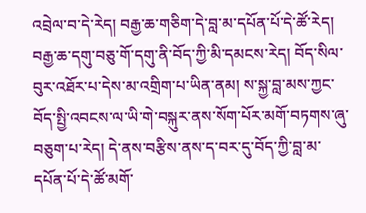འབྲེལ་བ་དེ་རེད། བརྒྱ་ཆ་གཅིག་དེ་བླ་མ་དཔོན་པོ་དེ་ཚོ་རེད། བརྒྱ་ཆ་དགུ་བཅུ་གོ་དགུ་ནི་བོད་ཀྱི་མི་དམངས་རེད། བོད་སིལ་བུར་འཐོར་པ་དེས་མ་འགྲིག་པ་ཡིན་ནམ། ས་སྐྱ་བླ་མས་ཀྱང་བོད་སྤྱི་འབངས་ལ་ཡི་གེ་བསྐུར་ནས་སོག་པོར་མགོ་བཏགས་ཞུ་བཅུག་པ་རེད། དེ་ནས་བརྩིས་ནས་ད་བར་དུ་བོད་ཀྱི་བླ་མ་དཔོན་པོ་དེ་ཚོ་མགོ་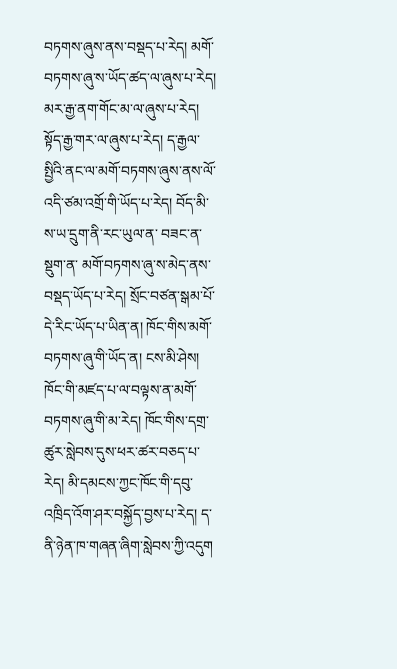བཏགས་ཞུས་ནས་བསྡད་པ་རེད། མགོ་བཏགས་ཞུ་ས་ཡོད་ཚད་ལ་ཞུས་པ་རེད། མར་རྒྱ་ནག་གོང་མ་ལ་ཞུས་པ་རེད། སྟོད་རྒྱ་གར་ལ་ཞུས་པ་རེད། ད་རྒྱལ་སྤྱིའི་ནང་ལ་མགོ་བཏགས་ཞུས་ནས་ལོ་འདི་ཙམ་འགྲོ་གི་ཡོད་པ་རེད། བོད་མི་ས་ཡ་དྲུག་ནི་རང་ཡུལ་ན་ བཟང་ན་ སྡུག་ན་ མགོ་བཏགས་ཞུ་ས་མེད་ནས་བསྡད་ཡོད་པ་རེད། སྲོང་བཙན་སྒམ་པོ་དེ་རིང་ཡོད་པ་ཡིན་ན། ཁོང་གིས་མགོ་བཏགས་ཞུ་གི་ཡོད་ན། ངས་མི་ཤེས། ཁོང་གི་མཛད་པ་ལ་བལྟས་ན་མགོ་བཏགས་ཞུ་གི་མ་རེད། ཁོང་གིས་དགྲ་ཚུར་སླེབས་དུས་ཕར་ཚར་བཅད་པ་རེད། མི་དམངས་ཀྱང་ཁོང་གི་དབུ་འཁྲིད་འོག་ཤར་བསྐྱོད་བྱས་པ་རེད། ད་ནི་ཉེན་ཁ་གཞན་ཞིག་སླེབས་ཀྱི་འདུག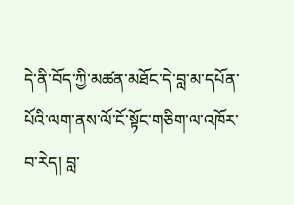དེ་ནི་བོད་ཀྱི་མཚན་མཐོང་དེ་བླ་མ་དཔོན་པོའི་ལག་ནས་ལོ་ངོ་སྟོང་གཅིག་ལ་འཁོར་བ་རེད། བླ་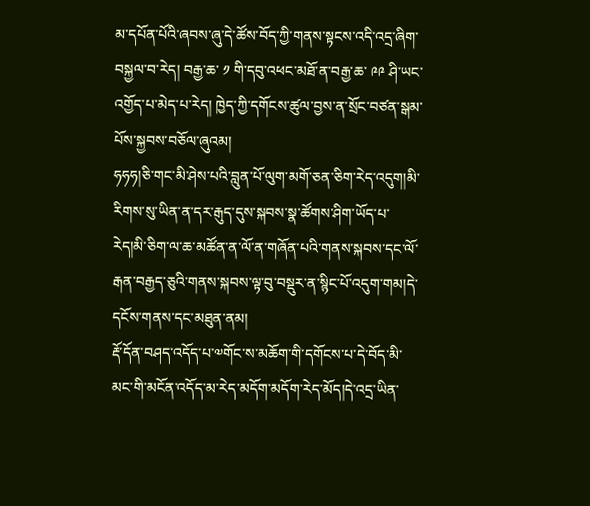མ་དཔོན་པོའི་ཞབས་ཞུ་དེ་ཚོས་བོད་ཀྱི་གནས་སྟངས་འདི་འདྲ་ཞིག་བསྐྱལ་བ་རེད། བརྒྱ་ཆ་ ༡ གི་དབུ་འཕང་མཐོ་ན་བརྒྱ་ཆ་ ༩༩ ཤི་ཡང་འགྱོད་པ་མེད་པ་རེད། ཁྱེད་ཀྱི་དགོངས་ཚུལ་བྱས་ན་སྲོང་བཙན་སྒམ་པོས་སྐྱབས་བཅོལ་ཞུའམ།
ཧཧཧ།ཅི་གང་མི་ཤེས་པའི་བླུན་པོ་ལུག་མགོ་ཅན་ཅིག་རེད་འདུག།མི་རིགས་སུ་ཡིན་ན་དར་རྒུད་དུས་སྐབས་སྣ་ཚོགས་ཤིག་ཡོད་པ་རེད།མི་ཅིག་ལ་ཆ་མཚོན་ན་ལོ་ན་གཞོན་པའི་གནས་སྐབས་དང་ལོ་རྒན་བརྒྱད་ཅུའི་གནས་སྐབས་ལྟ་བུ་བསྡུར་ན་སྙིང་པོ་འདུག་གམ།དེ་དངོས་གནས་དང་མཐུན་ནམ།
རྡོ་དོན་བཤད་འདོད་པ་༧གོང་ས་མཆོག་གི་དགོངས་པ་དེ་བོད་མི་མང་གི་མངོན་འདོད་མ་རེད་མདོག་མདོག་རེད་མོད།དེ་འདྲ་ཡིན་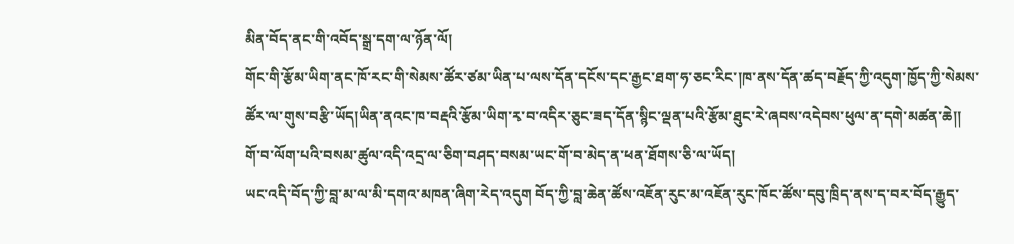མིན་བོད་ནང་གི་འབོད་སྒྲ་དག་ལ་ཉོན་ལོ།
གོང་གི་རྩོམ་ཡིག་ནང་ཁོ་རང་གི་སེམས་ཚོར་ཙམ་ཡིན་པ་ལས་དོན་དངོས་དང་རྒྱང་ཐག་ཧ་ཅང་རིང་།ཁ་ནས་དོན་ཚད་བརྗོད་ཀྱི་འདུག་ཁྱོད་ཀྱི་སེམས་ཚོར་ལ་གུས་བརྩི་ཡོད།ཡིན་ནའང་ཁ་བརྡའི་རྩོམ་ཡིག་རྭ་བ་འདིར་ཅུང་ཟད་དོན་སྙིང་ལྡན་པའི་རྩོམ་ཐུང་རེ་ཞབས་འདེབས་ཕུལ་ན་དགེ་མཚན་ཆེ།།
གོ་བ་ལོག་པའི་བསམ་ཚུལ་འདི་འདྲ་ལ་ཅིག་བཤད་བསམ་ཡང་གོ་བ་མེད་ན་ཕན་ཐོགས་ཅི་ལ་ཡོད།
ཡང་འདི་བོད་ཀྱི་བླ་མ་ལ་མི་དགའ་མཁན་ཞིག་རེད་འདུག བོད་ཀྱི་བླ་ཆེན་ཚོས་འཇོན་རུང་མ་འཇོན་རུང་ཁོང་ཚོས་དབུ་ཁྲིད་ནས་ད་བར་བོད་རྒྱུད་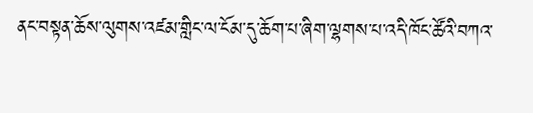ནང་བསྟན་ཆོས་ལུགས་འཛམ་གླིང་ལ་ངོམ་དུ་ཆོག་པ་ཞིག་ལྷགས་པ་འདི་ཁོང་ཚོའི་བཀའ་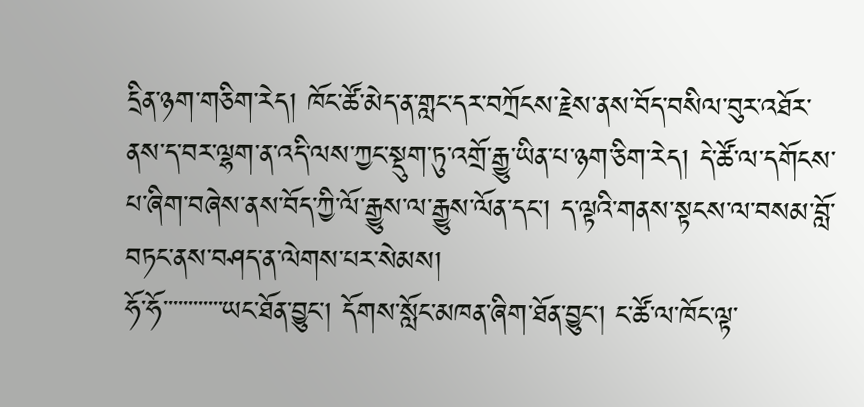དྲིན་ཉག་གཅིག་རེད། ཁོང་ཚོ་མེད་ན་གླང་དར་བཀྲོངས་རྗེས་ནས་བོད་བསིལ་བུར་འཐོར་ནས་ད་བར་ལྷག་ན་འདི་ལས་ཀྱང་སྡུག་ཏུ་འགྲོ་རྒྱུ་ཡིན་པ་ཉག་ཅིག་རེད། དེ་ཚོ་ལ་དགོངས་པ་ཞིག་བཞེས་ནས་བོད་ཀྱི་ལོ་རྒྱུས་ལ་རྒྱུས་ལོན་དང་། ད་ལྟའི་གནས་སྟངས་ལ་བསམ་བློ་བཏང་ནས་བཤད་ན་ལེགས་པར་སེམས།
ཧོ་ཧོ་་་་་་་་་་་་ཡང་ཐོན་བྱུང། དོགས་སློང་མཁན་ཞིག་ཐོན་བྱུང། ང་ཚོ་ལ་ཁོང་ལྟ་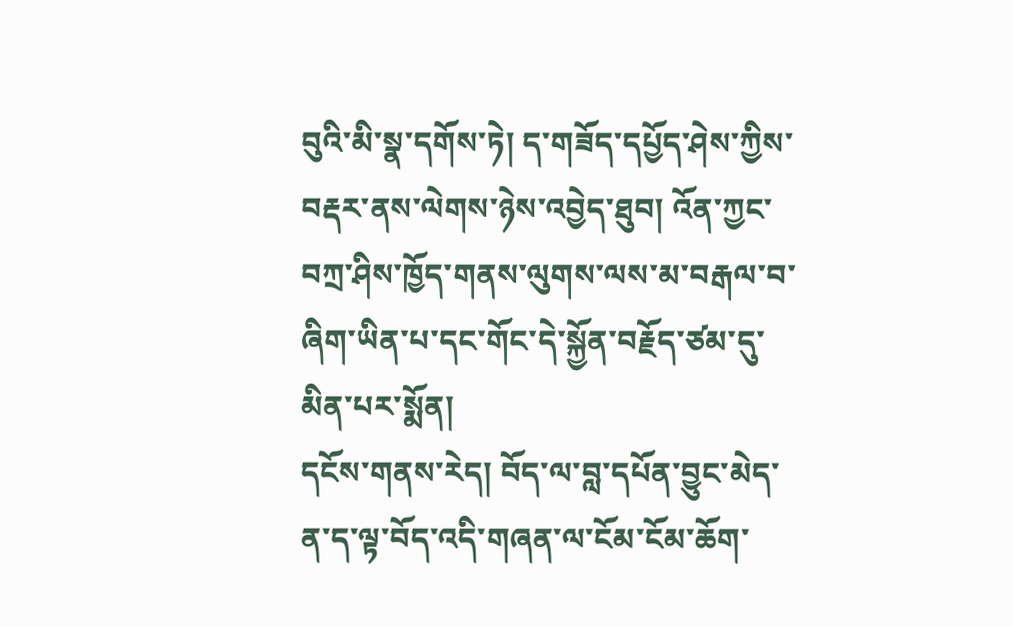བུའི་མི་སྣ་དགོས་ཏེ། ད་གཟོད་དཔྱོད་ཤེས་ཀྱིས་བརྡར་ནས་ལེགས་ཉེས་འབྱེད་ཐུབ། འོན་ཀྱང་བཀྲ་ཤིས་ཁྱོད་གནས་ལུགས་ལས་མ་བརྒལ་བ་ཞིག་ཡིན་པ་དང་གོང་དེ་སྐྱོན་བརྗོད་ཙམ་དུ་མིན་པར་སྨོན།
དངོས་གནས་རེད། བོད་ལ་བླ་དཔོན་བྱུང་མེད་ན་ད་ལྟ་བོད་འདི་གཞན་ལ་ངོམ་ངོམ་ཆོག་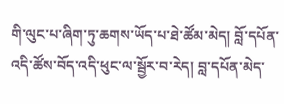གི་ལུང་པ་ཞིག་ཏུ་ཆགས་ཡོད་པ་ཐེ་ཚོམ་མེད། བློ་དཔོན་འདི་ཚོས་བོད་འདི་ཕུང་ལ་སྦྱོར་བ་རེད། བླ་དཔོན་མེད་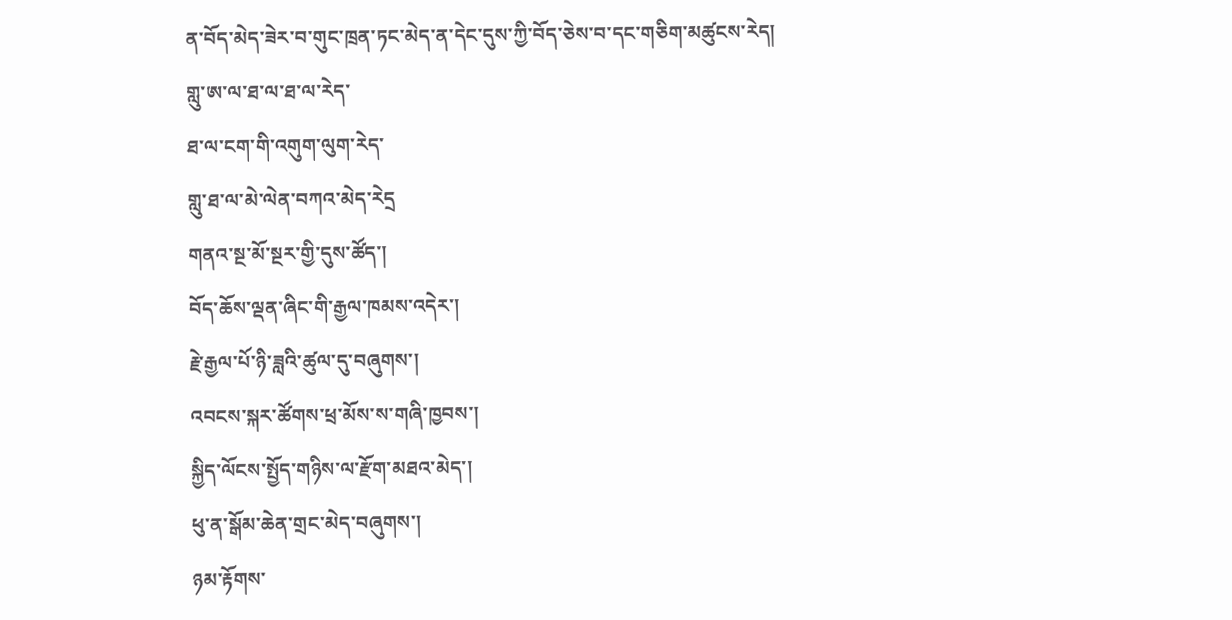ན་བོད་མེད་ཟེར་བ་གུང་ཁྲན་ཏང་མེད་ན་དེང་དུས་ཀྱི་བོད་ཅེས་བ་དང་གཅིག་མཚུངས་རེད།
གླུ་ཨ་ལ་ཐ་ལ་ཐ་ལ་རེད་
ཐ་ལ་ངག་གི་འགུག་ལུག་རེད་
གླུ་ཐ་ལ་མེ་ལེན་བཀའ་མེད་རེདྲ
གནའ་སྔ་མོ་སྔར་གྱི་དུས་ཚོད་།
བོད་ཆོས་ལྡན་ཞིང་གི་རྒྱལ་ཁམས་འདེར་།
རྗེ་རྒྱལ་པོ་ཉི་ཟླའི་ཚུལ་དུ་བཞུགས་།
འབངས་སྐར་ཚོགས་ཕྲ་མོས་ས་གཞི་ཁྱབས་།
སྐྱིད་ལོངས་སྤྱོད་གཉིས་ལ་རྫོག་མཐའ་མེད་།
ཕུ་ན་སྒོམ་ཆེན་གྲང་མེད་བཞུགས་།
ཉམ་རྟོགས་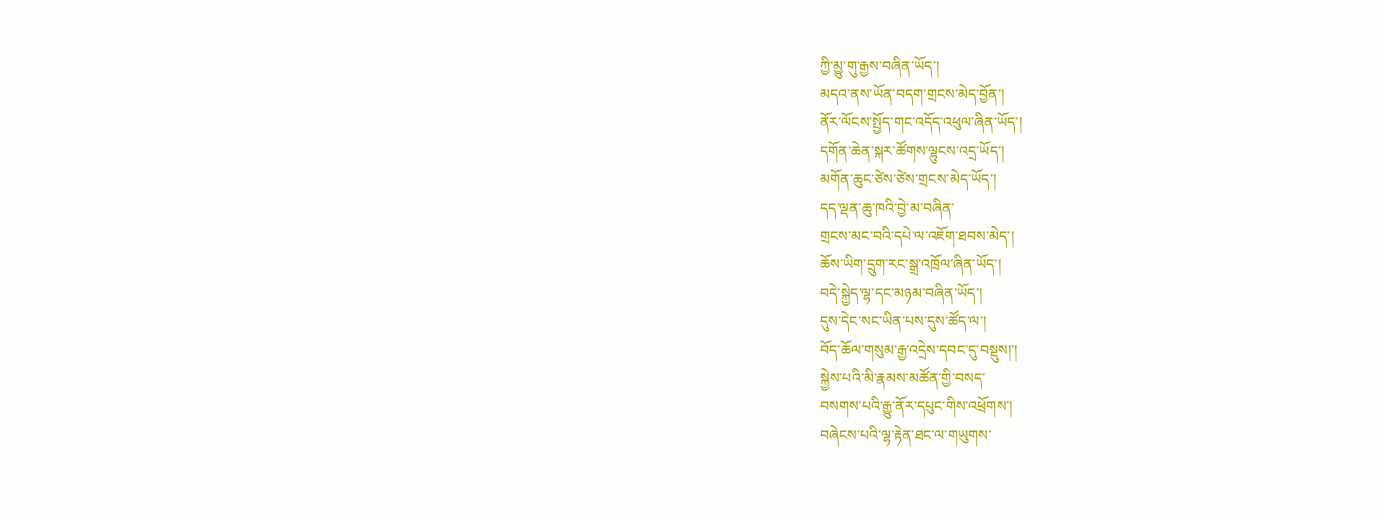ཀྱི་མྱུ་གུ་རྒྱས་བཞིན་ཡོད་།
མདའ་ནས་ཡོན་བདག་གྲངས་མེད་བྱོན་།
ནོར་ལོངས་སྤྱོད་གང་འདོད་འཕུལ་ཞིན་ཡོད་།
དགོན་ཆེན་སྐར་ཚོགས་ལྷུངས་འདྲ་ཡོད་།
མགོན་ཆུང་ཙེས་ཙེས་གྲངས་མེད་ཡོད་།
དད་ལྡན་ཆུ་ཁའི་བྱེ་མ་བཞིན་
གྲངས་མང་བའི་དཔེ་ལ་འཇོག་ཐབས་མེད་།
ཆོས་ཡིག་དྲུག་རང་སྒྲ་འཁྲོལ་ཞིན་ཡོད་།
བདེ་སྐྱེད་ལྷ་དང་མཉམ་བཞིན་ཡོད་།
དུས་དེང་སང་ཡིན་པས་དུས་ཚོད་ལ་།
བོད་ཆོལ་གསུམ་རྒྱ་འདྲེས་དབང་དུ་བསྡུས།་།
སྐྱེས་པའི་མི་རྣམས་མཚོན་གྱི་བསད་
བསགས་པའི་རྒྱུ་ནོར་དཔུང་གིས་འཕྲོགས་།
བཞེངས་པའི་ལྷ་རྟེན་ཐང་ལ་གཡུགས་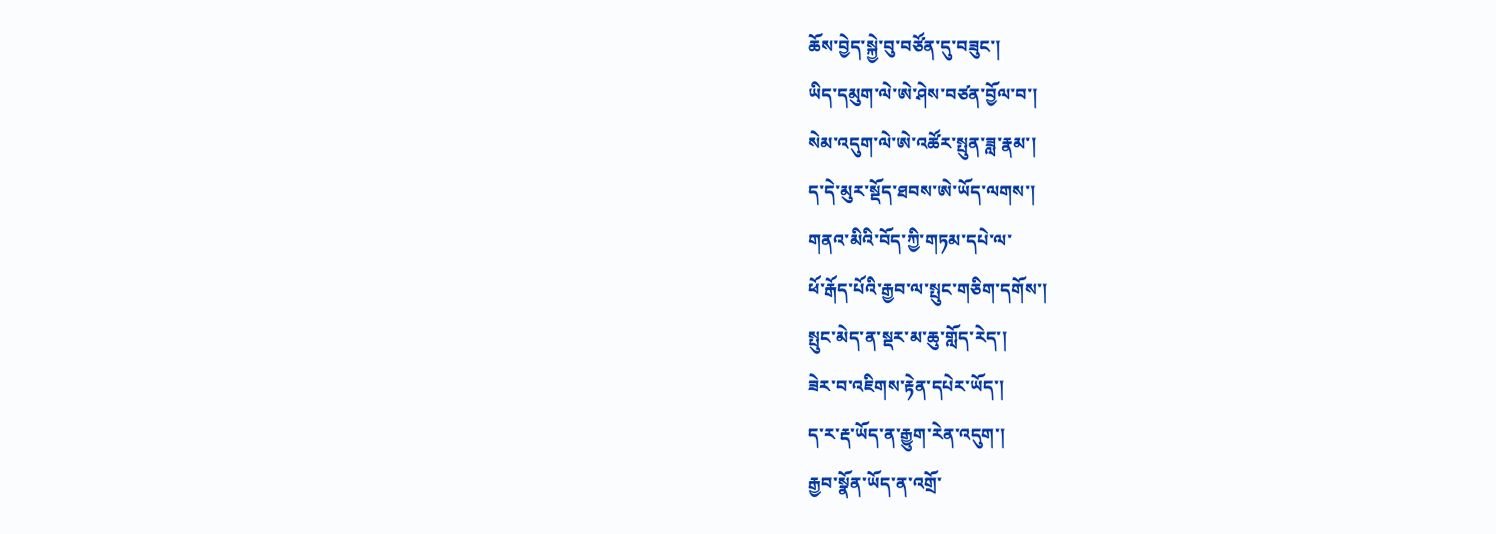ཆོས་བྱེད་སྐྱེ་བུ་བཙོན་དུ་བཟུང་།
ཡིད་དམུག་ལེ་ཨེ་ཤེས་བཙན་བྱོལ་བ་།
སེམ་འདུག་ལེ་ཨེ་འཚོར་སྤུན་ཟླ་རྣམ་།
ད་དེ་མུར་སྡོད་ཐབས་ཨེ་ཡོད་ལགས་།
གནའ་མིའི་བོད་ཀྱི་གཏམ་དཔེ་ལ་
ཕོ་རྒོད་པོའི་རྒྱབ་ལ་སྤུང་གཅིག་དགོས་།
སྤུང་མེད་ན་སྡར་མ་ཆུ་གློད་རེད་།
ཟེར་བ་འཇིགས་རྟེན་དཔེར་ཡོད་།
ད་ར་རྡ་ཡོད་ན་རྒྱུག་རེན་འདུག་།
རྒྱབ་སྣོན་ཡོད་ན་འགྲོ་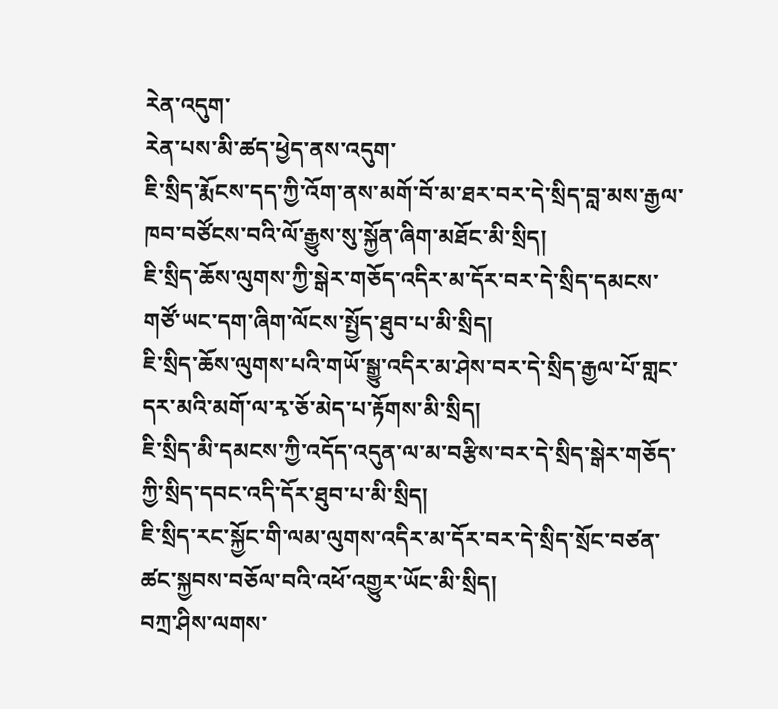རེན་འདུག་
རེན་པས་མི་ཚད་ཕྱེད་ནས་འདུག་
ཇི་སྲིད་རྨོངས་དད་ཀྱི་འོག་ནས་མགོ་བོ་མ་ཐར་བར་དེ་སྲིད་བླ་མས་རྒྱལ་ཁབ་བཙོངས་བའི་ལོ་རྒྱུས་སུ་སྐྱོན་ཞིག་མཐོང་མི་སྲིད།
ཇི་སྲིད་ཆོས་ལུགས་ཀྱི་སྒེར་གཅོད་འདིར་མ་དོར་བར་དེ་སྲིད་དམངས་གཙོ་ཡང་དག་ཞིག་ལོངས་སྤྱོད་ཐུབ་པ་མི་སྲིད།
ཇི་སྲིད་ཆོས་ལུགས་པའི་གཡོ་སྒྱུ་འདིར་མ་ཤེས་བར་དེ་སྲིད་རྒྱལ་པོ་གླང་དར་མའི་མགོ་ལ་རྭ་ཅོ་མེད་པ་རྟོགས་མི་སྲིད།
ཇི་སྲིད་མི་དམངས་ཀྱི་འདོད་འདུན་ལ་མ་བརྩིས་བར་དེ་སྲིད་སྒེར་གཅོད་ཀྱི་སྲིད་དབང་འདི་དོར་ཐུབ་པ་མི་སྲིད།
ཇི་སྲིད་རང་སྐྱོང་གི་ལམ་ལུགས་འདིར་མ་དོར་བར་དེ་སྲིད་སྲོང་བཙན་ཚང་སྐྱབས་བཅོལ་བའི་འཕོ་འགྱུར་ཡོང་མི་སྲིད།
བཀྲ་ཤིས་ལགས་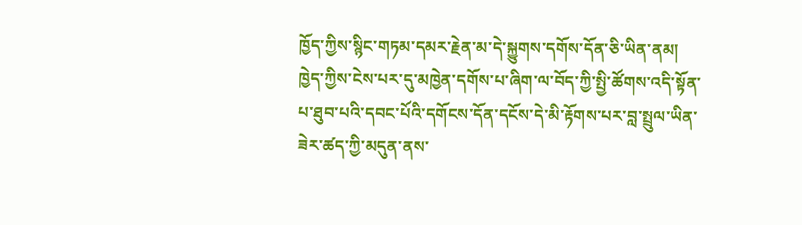ཁྱོད་ཀྱིས་སྙིང་གཏམ་དམར་རྗེན་མ་དེ་སྐྱུགས་དགོས་དོན་ཅི་ཡིན་ནམ། ཁྱེད་ཀྱིས་ངེས་པར་དུ་མཁྱེན་དགོས་པ་ཞིག་ལ་བོད་ཀྱི་སྤྱི་ཚོགས་འདི་སྟོན་པ་ཐུབ་པའི་དབང་པོའི་དགོངས་དོན་དངོས་དེ་མི་རྟོགས་པར་བླ་སྤྲུལ་ཡིན་ཟེར་ཚད་ཀྱི་མདུན་ནས་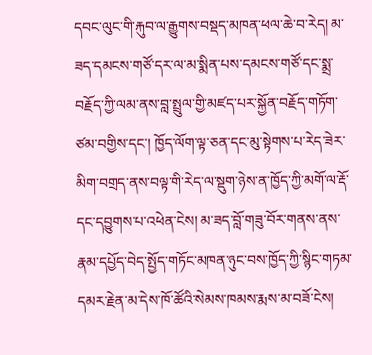དབང་ལུང་གི་རྐུབ་ལ་རྒྱུགས་བསྡད་མཁན་ཕལ་ཆེ་བ་རེད། མ་ཟད་དམངས་གཙོ་དར་ལ་མ་སྨིན་པས་དམངས་གཙོ་དང་སྨྲ་བརྗོད་ཀྱི་ལམ་ནས་བླ་སྤྲུལ་གྱི་མཛད་པར་སྐྱོན་བརྗོད་གཏོག་ཙམ་བགྱིས་དང་། ཁྱོད་ལོག་ལྟ་ཅན་དང་མུ་སྟེགས་པ་རེད་ཟེར་མིག་བགྲད་ནས་བལྟ་གི་རེད་ལ་སྡུག་ཉེས་ན་ཁྱོད་ཀྱི་མགོ་ལ་རྡོ་དང་དབྱུགས་པ་འཕེན་ངེས། མ་ཟད་བློ་གཟུ་བོར་གནས་ནས་རྣམ་དཔྱོད་བེད་སྤྱོད་གཏོང་མཁན་ཉུང་བས་ཁྱོད་ཀྱི་སྙིང་གཏམ་དམར་རྗེན་མ་དེས་ཁོ་ཚོའི་སེམས་ཁམས་རྨས་མ་བཟོ་ངེས།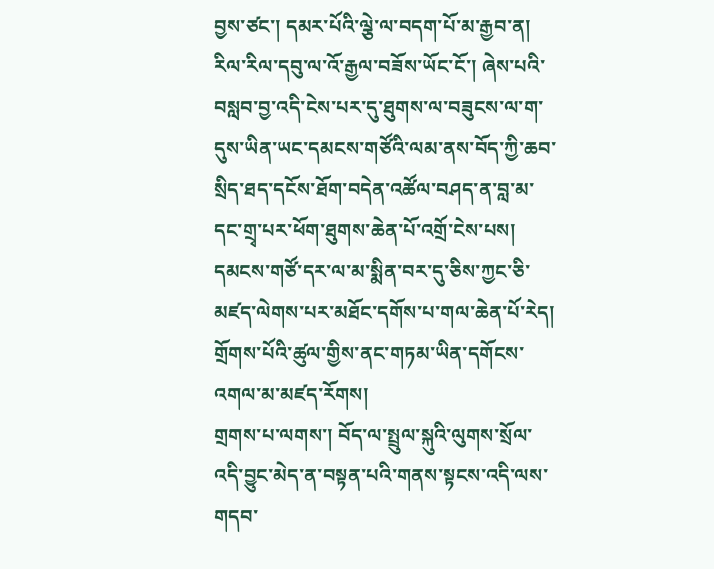བྱས་ཙང་། དམར་པོའི་ལྕེ་ལ་བདག་པོ་མ་རྒྱབ་ན། རིལ་རིལ་དབུ་ལ་འོ་རྒྱལ་བཟོས་ཡོང་ངོ་། ཞེས་པའི་བསླབ་བྱ་འདི་ངེས་པར་དུ་ཐུགས་ལ་བཟུངས་ལ་ག་དུས་ཡིན་ཡང་དམངས་གཙོའི་ལམ་ནས་བོད་ཀྱི་ཆབ་སྲིད་ཐད་དངོས་ཐོག་བདེན་འཚོལ་བཤད་ན་བླ་མ་དང་གྲྭ་པར་ཕོག་ཐུགས་ཆེན་པོ་འགྲོ་ངེས་པས། དམངས་གཙོ་དར་ལ་མ་སྨིན་བར་དུ་ཅིས་ཀྱང་ཅི་མཛད་ལེགས་པར་མཐོང་དགོས་པ་གལ་ཆེན་པོ་རེད། གྲོགས་པོའི་ཚུལ་གྱིས་ནང་གཏམ་ཡིན་དགོངས་འགལ་མ་མཛད་རོགས།
གྲགས་པ་ལགས་། བོད་ལ་སྤྲུལ་སྐུའི་ལུགས་སྲོལ་འདི་བྱུང་མེད་ན་བསྟན་པའི་གནས་སྟངས་འདི་ལས་གདབ་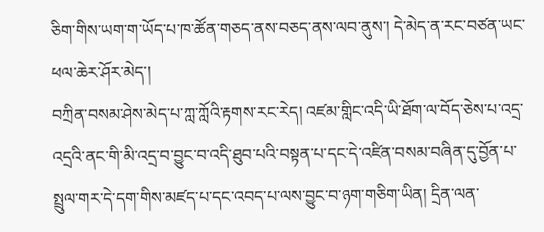ཅིག་གིས་ཡག་ག་ཡོད་པ་ཁ་ཚོན་གཅད་ནས་བཅད་ནས་ལབ་ནུས་། དེ་མེད་ན་རང་བཙན་ཡང་ཕལ་ཆེར་ཤོར་མེད་།
བཀྲིན་བསམ་ཤེས་མེད་པ་ཀླ་ཀློའི་རྟགས་རང་རེད། འཛམ་གླིང་འདི་ཡི་ཐོག་ལ་བོད་ཅེས་པ་འདྲ་འདྲའི་ནང་གི་མི་འདྲ་བ་བྱུང་བ་འདི་ཐུབ་པའི་བསྟན་པ་དང་དེ་འཛིན་བསམ་བཞིན་དུ་བྱོན་པ་སྤྲུལ་གར་དེ་དག་གིས་མཛད་པ་དང་འབད་པ་ལས་བྱུང་བ་ཉག་གཅིག་ཡིན། དྲིན་ལན་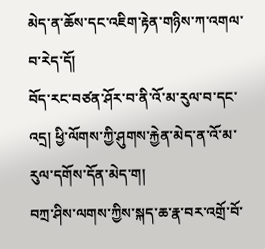མེད་ན་ཆོས་དང་འཇིག་རྟེན་གཉིས་ཀ་འགལ་བ་རེད་དོ།
བོད་རང་བཙན་ཤོར་བ་ནི་འོ་མ་རུལ་བ་དང་འདྲ། ཕྱི་ལོགས་ཀྱི་ཤུགས་རྐྱེན་མེད་ན་འོ་མ་རུལ་དགོས་དོན་མེད་ག།
བཀྲ་ཤིས་ལགས་ཀྱིས་སྐད་ཆ་རྣ་བར་འགྲོ་བོ་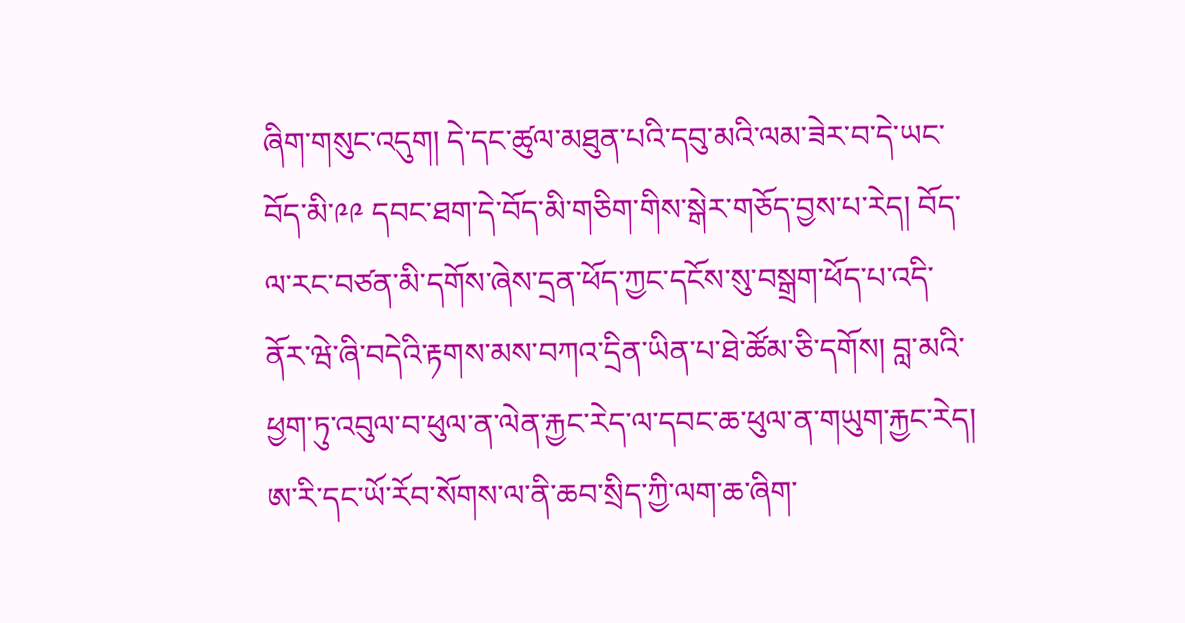ཞིག་གསུང་འདུག། དེ་དང་ཚུལ་མཐུན་པའི་དབུ་མའི་ལམ་ཟེར་བ་དེ་ཡང་བོད་མི་༩༩ དབང་ཐག་དེ་བོད་མི་གཅིག་གིས་སྒེར་གཅོད་བྱས་པ་རེད། བོད་ལ་རང་བཙན་མི་དགོས་ཞེས་དྲན་ཕོད་ཀྱང་དངོས་སུ་བསྒྲག་ཕོད་པ་འདི་ནོར་ཝེ་ཞི་བདེའི་རྟགས་མས་བཀའ་དྲིན་ཡིན་པ་ཐེ་ཚོམ་ཅི་དགོས། བླ་མའི་ཕྱག་ཏུ་འབུལ་བ་ཕུལ་ན་ལེན་རྐྱང་རེད་ལ་དབང་ཆ་ཕུལ་ན་གཡུག་རྐྱང་རེད། ཨ་རི་དང་ཡོ་རོབ་སོགས་ལ་ནི་ཆབ་སྲིད་ཀྱི་ལག་ཆ་ཞིག་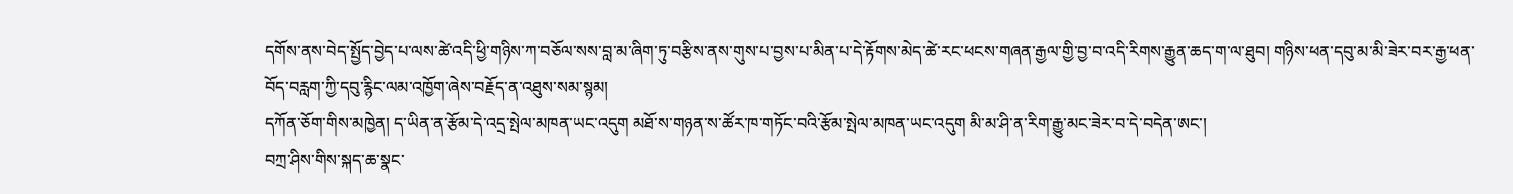དགོས་ནས་བེད་སྤྱོད་བྱེད་པ་ལས་ཚེ་འདི་ཕྱི་གཉིས་ཀ་བཅོལ་སས་བླ་མ་ཞིག་ཏུ་བརྩིས་ནས་གུས་པ་བྱས་པ་མིན་པ་དེ་རྟོགས་མེད་ཚེ་རང་ཕངས་གཞན་རྒྱལ་གྱི་བྱ་བ་འདི་རིགས་རྒྱུན་ཆད་ག་ལ་ཐུབ། གཉིས་ཕན་དབུ་མ་མི་ཟེར་བར་རྒྱ་ཕན་བོད་བརླག་ཀྱི་དབུ་རྙིང་ལམ་འཁྱོག་ཞེས་བརྗོད་ན་འཐུས་སམ་སྙམ།
དཀོན་ཅོག་གིས་མཁྱེན། ད་ཡིན་ན་རྩོམ་དེ་འདྲ་སྤེལ་མཁན་ཡང་འདུག མཐོ་ས་གཉན་ས་ཚོར་ཁ་གཏོང་བའི་རྩོམ་སྤེལ་མཁན་ཡང་འདུག མི་མ་ཤི་ན་རིག་རྒྱུ་མང་ཟེར་བ་དེ་བདེན་ཨང་།
བཀྲ་ཤིས་གིས་སྐད་ཆ་སྣང་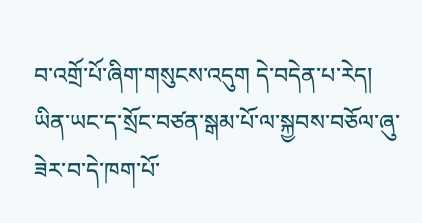བ་འགྲོ་པོ་ཞིག་གསུངས་འདུག དེ་བདེན་པ་རེད། ཡིན་ཡང་ད་སྲོང་བཙན་སྒམ་པོ་ལ་སྐྱབས་བཅོལ་ཞུ་ཟེར་བ་དེ་ཁག་པོ་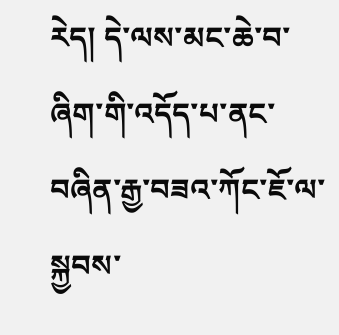རེད། དེ་ལས་མང་ཆེ་བ་ཞིག་གི་འདོད་པ་ནང་བཞིན་རྒྱ་བཟའ་ཀོང་ཇོ་ལ་སྐྱབས་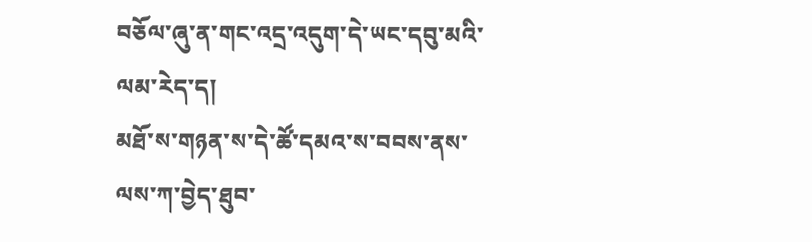བཅོལ་ཞུ་ན་གང་འདྲ་འདུག་དེ་ཡང་དབུ་མའི་ལམ་རེད་ད།
མཐོ་ས་གཉན་ས་དེ་ཚོ་དམའ་ས་བབས་ནས་ལས་ཀ་བྱེད་ཐུབ་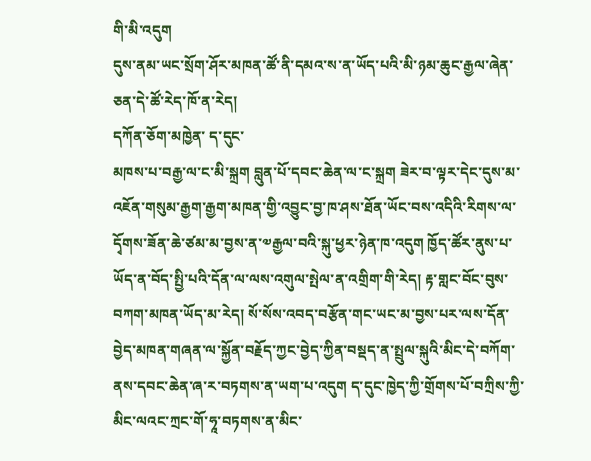གི་མི་འདུག
དུས་ནམ་ཡང་སྲོག་ཤོར་མཁན་ཚོ་ནི་དམའ་ས་ན་ཡོད་པའི་མི་ཉམ་ཆུང་རྒྱལ་ཞེན་ཅན་དེ་ཚོ་རེད་ཁོ་ན་རེད།
དཀོན་ཅོག་མཁྱེན་ ད་དུང་
མཁས་པ་བརྒྱ་ལ་ང་མི་སྐྲག བླུན་པོ་དབང་ཆེན་ལ་ང་སྐྲག ཟེར་བ་ལྟར་དེང་དུས་མ་འཇོན་གསུམ་རྒྱག་རྒྱག་མཁན་གྱི་འབྱུང་བྱ་ཁ་ཤས་ཐོན་ཡོང་བས་འདིའི་རིགས་ལ་དྭོགས་ཟོན་ཆེ་ཙམ་མ་བྱས་ན་༧རྒྱལ་བའི་སྐུ་ཕྱར་ཉེན་ཁ་འདུག ཁྱོད་ཚོར་ནུས་པ་ཡོད་ན་བོད་སྤྱི་པའི་དོན་ལ་ལས་འགུལ་སྤེལ་ན་འགྲིག་གི་རེད། རྟ་གླང་བོང་བུས་བཀག་མཁན་ཡོད་མ་རེད། སོ་སོས་འབད་བརྩོན་གང་ཡང་མ་བྱས་པར་ལས་དོན་བྱེད་མཁན་གཞན་ལ་སྐྱོན་བརྗོད་ཀྱང་བྱེད་ཀྱིན་བསྡད་ན་སྤྲུལ་སྐུའི་མིང་དེ་བཀོག་ནས་དབང་ཆེན་ཞ་ར་བཏགས་ན་ཡག་པ་འདུག ད་དུང་ཁྱེད་ཀྱི་གྲོགས་པོ་བཀྲིས་ཀྱི་མིང་ལའང་ཀྲང་གོ་ཧཱ་བཏགས་ན་མིང་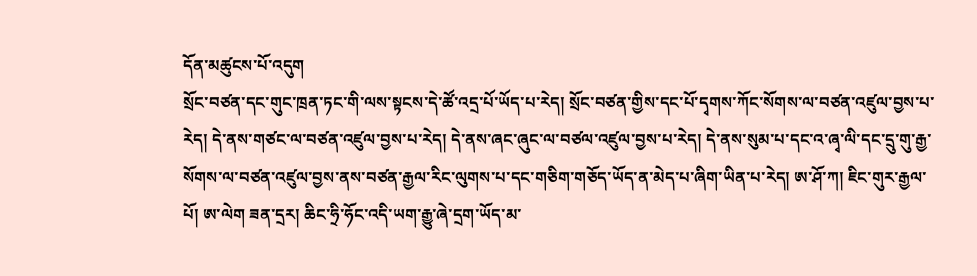དོན་མཚུངས་པོ་འདུག
སྲོང་བཙན་དང་གུང་ཁྲན་ཏང་གི་ལས་སྟངས་དེ་ཚོ་འདྲ་པོ་ཡོད་པ་རེད། སྲོང་བཙན་གྱིས་དང་པོ་དྭགས་ཀོང་སོགས་ལ་བཙན་འཛུལ་བྱས་པ་རེད། དེ་ནས་གཙང་ལ་བཙན་འཛུལ་བྱས་པ་རེད། དེ་ནས་ཞང་ཞུང་ལ་བཙལ་འཛུལ་བྱས་པ་རེད། དེ་ནས་སུམ་པ་དང་འ་ཞྭ་ལི་དང་དྲུ་གུ་རྒྱ་སོགས་ལ་བཙན་འཛུལ་བྱས་ནས་བཙན་རྒྱལ་རིང་ལུགས་པ་དང་གཅིག་གཅོད་ཡོད་ན་མེད་པ་ཞིག་ཡིན་པ་རེད། ཨ་ཤོ་ཀ། ཇིང་གུར་རྒྱལ་པོ། ཨ་ལེག ཟན་དྲར། ཆིང་ཧྲི་ཧོང་འདི་ཡག་རྒྱུ་ཞེ་དྲག་ཡོད་མ་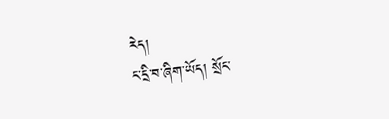རེད།
ང་དྲི་བ་ཞིག་ཡོད། སྲོང་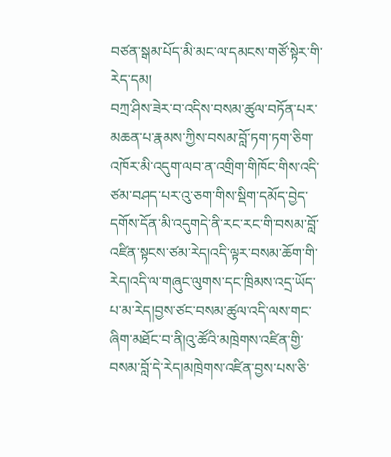བཙན་སྒམ་པོད་མི་མང་ལ་དམངས་གཙོ་སྟེར་གི་རེད་དམ།
བཀྲ་ཤིས་ཟེར་བ་འདིས་བསམ་ཚུལ་བཏོན་པར་མཆན་པ་རྣམས་ཀྱིས་བསམ་བློ་ཏག་ཏག་ཅིག་འཁོར་མི་འདུག་ལབ་ན་འགྲིག་གིཁོང་གིས་འདི་ཙམ་བཤད་པར་འུ་ཅག་གིས་སྡིག་དམོད་བྱེད་དགོས་དོན་མི་འདུགདེ་ནི་རང་རང་གི་བསམ་བློ་འཛིན་སྟངས་ཙམ་རེད།འདི་ལྟར་བསམ་ཆོག་གི་རེད།འདི་ལ་གཞུང་ལུགས་དང་ཁྲིམས་འདྲ་ཡོད་པ་མ་རེད།བྱས་ཙང་བསམ་ཚུལ་འདི་ལས་གང་ཞིག་མཐོང་བ་ནི།འུ་ཚོའི་མཁྲེགས་འཛིན་གྱི་བསམ་བློ་དེ་རེད།མཁྲེགས་འཛིན་བྱས་པས་ཅི་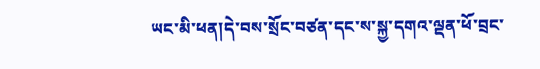ཡང་མི་ཕན།དེ་བས་སྲོང་བཙན་དང་ས་སྐྱ་དགའ་ལྡན་ཕོ་བྲང་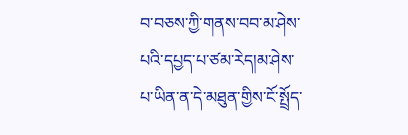བ་བཅས་ཀྱི་གནས་བབ་མ་ཤེས་པའི་དཔྱད་པ་ཙམ་རེད།མ་ཤེས་པ་ཡིན་ན་དེ་མཐུན་གྱིས་ངོ་སྤྲོད་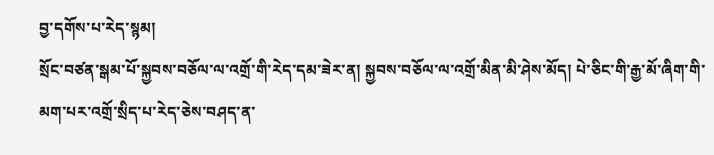བྱ་དགོས་པ་རེད་སྙམ།
སྲོང་བཙན་སྒམ་པོ་སྐྱབས་བཅོལ་ལ་འགྲོ་གི་རེད་དམ་ཟེར་ན། སྐྱབས་བཅོལ་ལ་འགྲོ་མིན་མི་ཤེས་མོད། པེ་ཅིང་གི་རྒྱ་མོ་ཞིག་གི་མག་པར་འགྲོ་སྲིད་པ་རེད་ཅེས་བཤད་ན་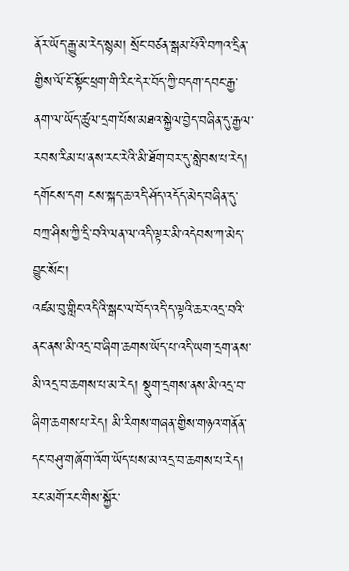ནོར་ཡོད་རྒྱུ་མ་རེད་སྙམ། སྲོང་བཙན་སྒམ་པོའི་བཀའ་དྲིན་གྱིས་ལོ་ངོ་སྟོང་ཕྲག་གི་རིང་དེར་བོད་ཀྱི་བདག་དབང་རྒྱ་ནག་ལ་ཡོད་ཚུལ་དྲག་པོས་མཐའ་སྐྱེལ་བྱེད་བཞིན་དུ་རྒྱལ་རབས་རིམ་པ་ནས་རང་རེའི་མི་ཐོག་བར་དུ་སླེབས་པ་རེད།
དགོངས་དག ངས་སྐད་ཆ་འདི་ཤོད་འདོད་མེད་བཞིན་དུ་བཀྲ་ཤིས་ཀྱི་དྲི་བའི་ལན་ལ་འདི་ལྟར་མི་འདེབས་ཀ་མེད་བྱུང་སོང་།
འཛམ་བུ་གླིང་འདིའི་སྒང་ལ་བོད་འདི་ད་ལྟའི་ཆར་འདྲ་བའི་ནང་ནས་མི་འདྲ་བ་ཞིག་ཆགས་ཡོད་པ་འདི་ཡག་དྲག་ནས་མི་འདྲ་བ་ཆགས་པ་མ་རེད། སྡུག་དྲགས་ནས་མི་འདྲ་བ་ཞིག་ཆགས་པ་རེད། མི་རིགས་གཞན་གྱིས་གཉའ་གནོན་དང་བཤུ་གཞོག་འོག་ཡོད་པས་མ་འདྲ་བ་ཆགས་པ་རེད། རང་མགོ་རང་གིས་སྐྱོར་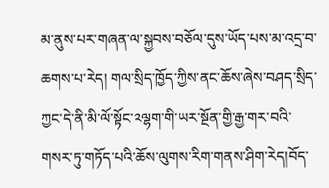མ་ནུས་པར་གཞན་ལ་སྐྱབས་བཅོལ་དུས་ཡོད་པས་མ་འདྲ་བ་ཆགས་པ་རེད། གལ་སྲིད་ཁྱོད་ཀྱིས་ནང་ཆོས་ཞེས་བཤད་སྲིད་ཀྱང་དེ་ནི་མི་ལོ་སྟོང་༢ལྷག་གི་ཡར་སྔོན་གྱི་རྒྱ་གར་བའི་གསར་ཏུ་གཏོད་པའི་ཆོས་ལུགས་རིག་གནས་ཤིག་རེད།བོད་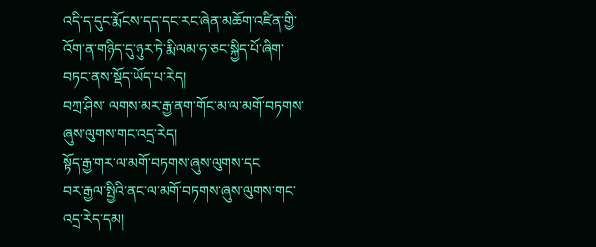འདི་ད་དུང་རྨོངས་དད་དང་རང་ཞེན་མཆོག་འཛིན་གྱི་འོག་ན་གཉིད་དུ་ཉུར་ཏེ་རྨི་ལམ་ཧ་ཅང་སྐྱིད་པོ་ཞིག་བཏང་ནས་སྡོད་ཡོད་པ་རེད།
བཀྲ་ཤིས་ ལགས་མར་རྒྱ་ནག་གོང་མ་ལ་མགོ་བཏགས་ཞུས་ལུགས་གང་འདྲ་རེད།
སྟོད་རྒྱ་གར་ལ་མགོ་བཏགས་ཞུས་ལུགས་དང
བར་རྒྱལ་སྤྱིའི་ནང་ལ་མགོ་བཏགས་ཞུས་ལུགས་གང་འདྲ་རེད་དམ།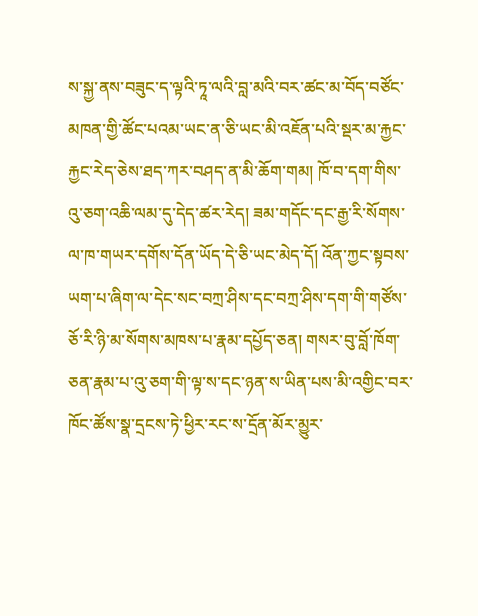ས་སྐྱ་ནས་བཟུང་ད་ལྟའི་ཏཱ་ལའི་བླ་མའི་བར་ཚང་མ་བོད་བཙོང་མཁན་གྱི་ཚོང་པའམ་ཡང་ན་ཅི་ཡང་མི་འཇོན་པའི་སྡར་མ་རྐྱང་རྐྱང་རེད་ཅེས་ཐད་ཀར་བཤད་ན་མི་ཆོག་གམ། ཁོ་བ་དག་གིས་འུ་ཅག་འཆི་ལམ་དུ་དེད་ཚར་རེད། ཟམ་གདོང་དང་རྒྱ་རི་སོགས་ལ་ཁ་གཡར་དགོས་དོན་ཡོད་དེ་ཅི་ཡང་མེད་དོ། འོན་ཀྱང་སྟབས་ཡག་པ་ཞིག་ལ་དེང་སང་བཀྲ་ཤིས་དང་བཀྲ་ཤིས་དག་གི་གཙོས་ཅོ་རི་ཉི་མ་སོགས་མཁས་པ་རྣམ་དཔྱོད་ཅན། གསར་བུ་བློ་ཁོག་ཅན་རྣམ་པ་འུ་ཅག་གི་ལྟ་ས་དང་ཉན་ས་ཡིན་པས་མི་འགྱིང་བར་ཁོང་ཚོས་སྣ་དྲངས་ཏེ་ཕྱིར་རང་ས་དྲོན་མོར་མྱུར་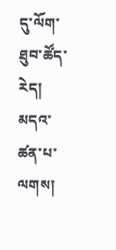དུ་ལོག་ཐུབ་ཚོད་རེད།
མདའ་ཚན་པ་ལགས།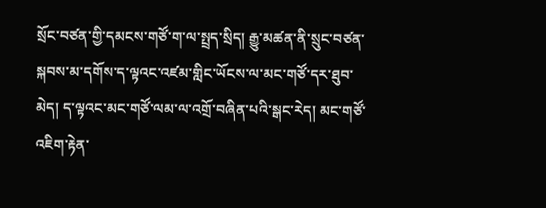སྲོང་བཙན་གྱི་དམངས་གཙོ་ག་ལ་སྤྲད་སྲིད། རྒྱུ་མཚན་ནི་སྲུང་བཙན་སྐབས་མ་དགོས་ད་ལྟའང་འཛམ་གླིང་ཡོངས་ལ་མང་གཙོ་དར་ཐུབ་མེད། ད་ལྟའང་མང་གཙོ་ལམ་ལ་འགྲོ་བཞིན་པའི་སྒང་རེད། མང་གཙོ་འཇིག་རྟེན་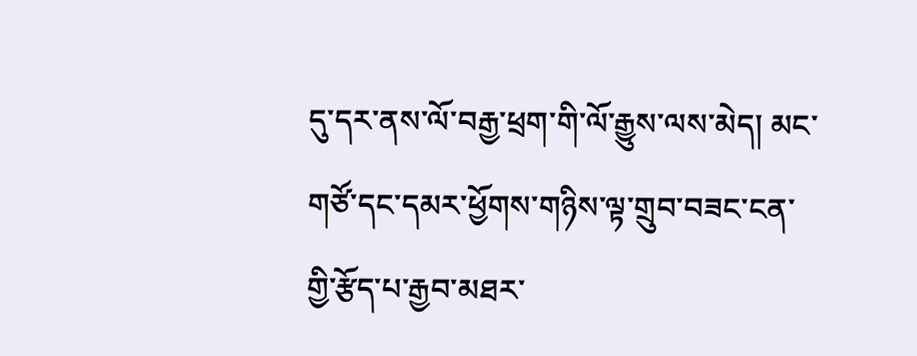དུ་དར་ནས་ལོ་བརྒྱ་ཕྲག་གི་ལོ་རྒྱུས་ལས་མེད། མང་གཙོ་དང་དམར་ཕྱོགས་གཉིས་ལྟ་གྲུབ་བཟང་ངན་གྱི་རྩོད་པ་རྒྱབ་མཐར་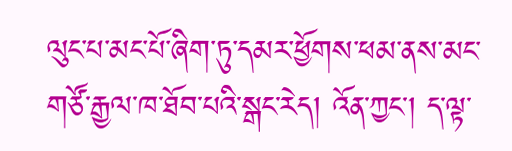ལུང་པ་མང་པོ་ཞིག་ཏུ་དམར་ཕྱོགས་ཕམ་ནས་མང་གཙོ་རྒྱལ་ཁ་ཐོབ་པའི་སྒང་རེད། འོན་ཀྱང་། ད་ལྟ་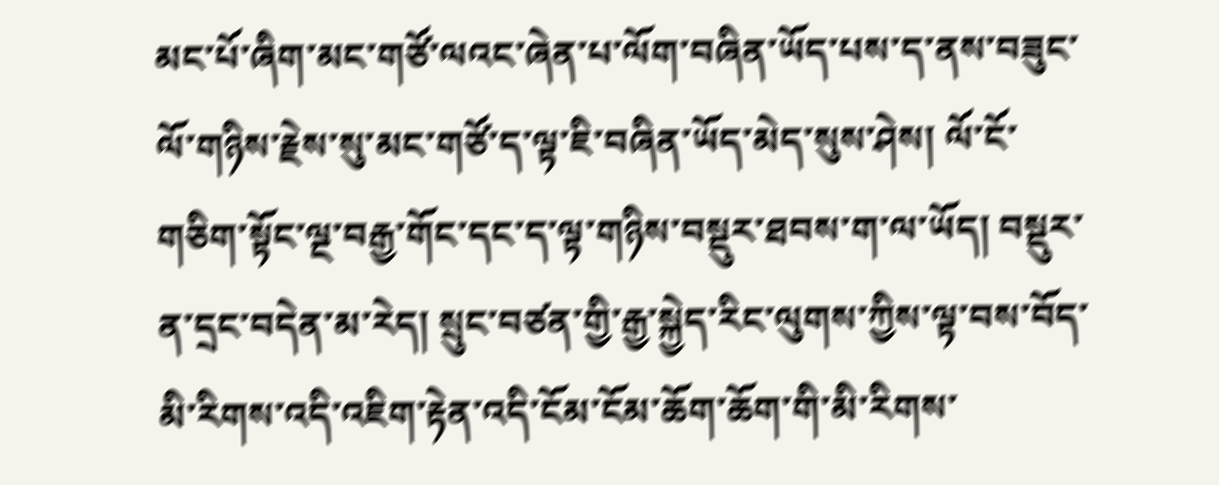མང་པོ་ཞིག་མང་གཙོ་ལའང་ཞེན་པ་ལོག་བཞིན་ཡོད་པས་ད་ནས་བཟུང་ལོ་གཉིས་རྗེས་སུ་མང་གཙོ་ད་ལྟ་ཇི་བཞིན་ཡོད་མེད་སུས་ཤེས། ལོ་ངོ་གཅིག་སྟོང་ལྔ་བརྒྱ་གོང་དང་ད་ལྟ་གཉིས་བསྡུར་ཐབས་ག་ལ་ཡོད། བསྡུར་ན་དྲང་བདེན་མ་རེད། སྲུང་བཙན་གྱི་རྒྱ་སྐྱེད་རིང་ལུགས་ཀྱིས་ལྟ་བས་བོད་མི་རིགས་འདི་འཇིག་རྟེན་འདི་ངོམ་ངོམ་ཆོག་ཆོག་གི་མི་རིགས་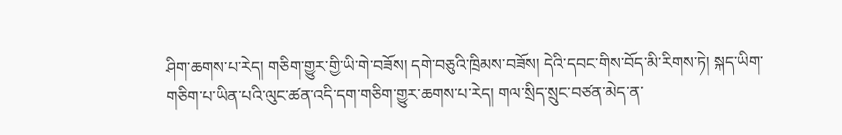ཤིག་ཆགས་པ་རེད། གཅིག་གྱུར་གྱི་ཡི་གེ་བཟོས། དགེ་བཅུའི་ཁྲིམས་བཟོས། དེའི་དབང་གིས་བོད་མི་རིགས་ཏེ། སྐད་ཡིག་གཅིག་པ་ཡིན་པའི་ལུང་ཚན་འདི་དག་གཅིག་གྱུར་ཆགས་པ་རེད། གལ་སྲིད་སྲུང་བཙན་མེད་ན་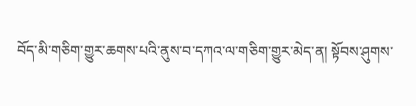བོད་མི་གཅིག་གྱུར་ཆགས་པའི་ནུས་བ་དཀའ་ལ་གཅིག་གྱུར་མེད་ན། སྟོབས་ཤུགས་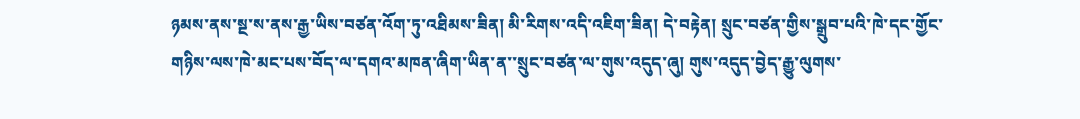ཉམས་ནས་སྔ་ས་ནས་རྒྱ་ཡིས་བཙན་འོག་ཏུ་འཐིམས་ཟིན། མི་རིགས་འདི་འཇིག་ཟིན། དེ་བརྟེན། སྲུང་བཙན་གྱིས་སྒྲུབ་པའི་ཁེ་དང་གྱོང་གཉིས་ལས་ཁེ་མང་པས་བོད་ལ་དགའ་མཁན་ཞིག་ཡིན་ན་་སྲུང་བཙན་ལ་གུས་འདུད་ཞུ། གུས་འདུད་བྱེད་རྒྱུ་ལུགས་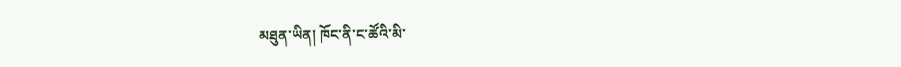མཐུན་ཡིན། ཁོང་ནི་ང་ཚོའི་མི་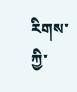རིགས་ཀྱི་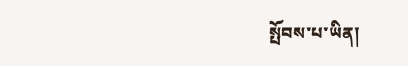སྤོབས་པ་ཡིན།